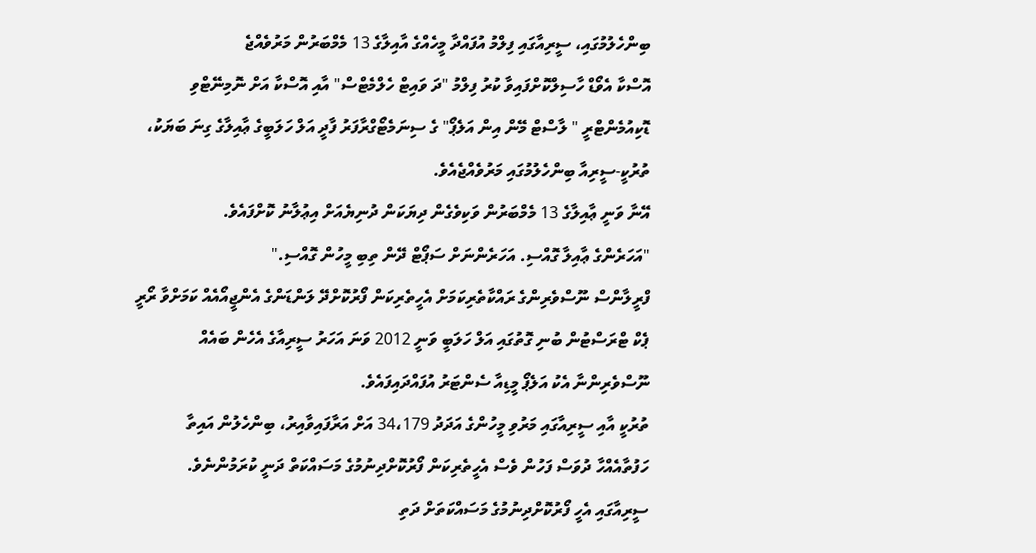ބިންހެލުމުގައި، ސީރިއާގައި ފިލްމު އުފައްދާ މީހެއްގެ އާއިލާގެ 13 މެމްބަރުން މަރުވެއްޖެ
އޮސްކާ އެވޯޑް ހާސިލްކޮށްފައިވާ ކުރު ފިލްމު "ދަ ވައިޓް ހެލްމެޓްސް" އާއި އޮސްކާ އަށް ނޮމިނޭޓްވި ޑޮކިއުމެންޓްރީ " ލާސްޓް މޭން އިން އަލެޕޯ" ގެ ސިނަމެޓޯގްރާފަރު ފާދީ އަލް ހަލަބީގެ ޢާއިލާގެ ގިނަ ބަޔަކު، ތުރުކީ-ސީރިއާ ބިންހެލުމުގައި މަރުވެއްޖެއެވެ.
އޭނާ ވަނީ ޢާއިލާގެ 13 މެމްބަރުން ވަކިވެގެން ދިޔަކަން ދުނިޔެއަށް އިޢުލާނު ކޮށްފައެވެ.
"އަހަރެންގެ ޢާއިލާ ގޮއްސި. އަހަރެންނަށް ސަޕޯޓް ދޭން ތިބި މީހުން ގޮއްސި."
ފްރީލާންސް ނޫސްވެރިންގެ ރައްކާތެރިކަމަށް އެހީތެރިކަން ފޯރުކޮށްދޭ ލަންޑަންގެ އެންޖީއޯއެއް ކަމަށްވާ ރޯރީ ޕެކް ޓްރަސްޓުން ބުނި ގޮތުގައި އަލް ހަލަބީ ވަނީ 2012 ވަނަ އަހަރު ސީރިއާގެ އެހެން ބައެއް ނޫސްވެރިންނާ އެކު އަލެޕޯ މީޑިއާ ސެންޓަރު އުފައްދައިފައެވެ.
ތުރުކީ އާއި ސީރިއާގައި މަރުވި މީހުންގެ އަދަދު 34،179 އަށް އަރާފައިވާއިރު، ބިންހެލުން އައިތާ ހަފުތާއެއްހާ ދުވަސް ފަހުން ވެސް އެހީތެރިކަން ފޯރުކޮށްދިނުމުގެ މަސައްކަތް ދަނީ ކުރަމުންނެވެ.
ސީރިއާގައި އެހީ ފޯރުކޮށްދިނުމުގެ މަސައްކަތަށް ދަތި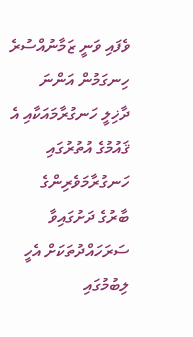ވެފައި ވަނީ ޒަމާނުއްސުރެ ހިނގަމުން އަންނަ ދާޚިލީ ހަނގުރާމައަކާއި އެ ޤައުމުގެ އުތުރުގައި ހަނގުރާމަވެރިންގެ ބާރުގެ ދަށުގައިވާ ސަރަހައްދުތަކަށް އެހީ ލިބުމުގައި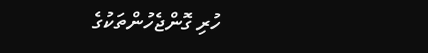ހުރި ގޮންޖެހުންތަކުގެ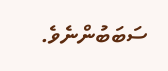ސަބަބުންނެވެ.